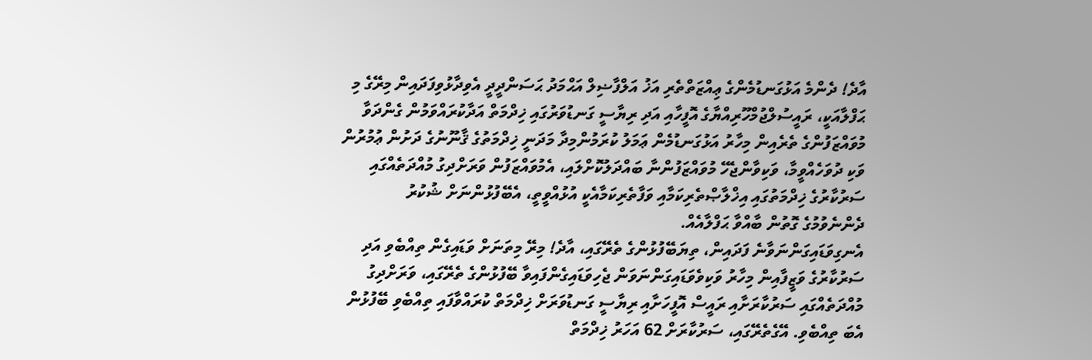އާދެ! ދެންމެ އަޅުގަނޑުމެންގެ ޢިއްޒަތްތެރި އަޚު އަލްފާޟިލް އަޙްމަދު ޙަސަންދީދީ އެވިދާޅުވިފަދައިން މިރޭގެ މި ޙަފްލާއަކީ، ރައީސުލްޖުމްހޫރިއްޔާގެ އޮފީހާއި އަދި ރިޔާސީ ގަނޑުވަރުގައި ޚިދްމަތް އަދާކުރައްވަމުން ގެންދަވާ މުވައްޒަފުންގެ ތެރެއިން މިހާރު އަޅުގަނޑުމެން ޢަމަލު ކުރަމުންމިދާ މަދަނީ ޚިދްމަތުގެ ޤާނޫނުގެ ދަށުން ޢުމުރުން ވަކި ދުވަހެއްވީމާ، ވަކިވާންޖެހޭ މުވައްޒަފުންނާ ބައްދަލުކޮށްލައި، އެމުވައްޒަފުން ވަރަށްދިގު މުއްދަތެއްގައި ސަރުކާރުގެ ޚިދްމަތުގައި އިޚްލާޞްތެރިކަމާއި ވަފާތެރިކަމާއެކީ އުޅުއްވީތީ، އެބޭފުޅުންނަށް ޝުކުރު ދެންނެވުމުގެ ގޮތުން ބާއްވާ ޙަފްލާއެއް.
އެނގިވަޑައިގަންނަވާނެ ފަދައިން، ތިޔަބޭފުޅުންގެ ތެރޭގައި، އާދެ! މިރޭ މިތަނަށް ވަޑައިގެން ތިއްބެވި އަދި ސަރުކާރުގެ ވަޒީފާއިން މިހާރު ވަކިވެވަޑައިގަންނަވަން ޖެހިވަޑައިގެންފައިވާ ބޭފުޅުންގެ ތެރޭގައި، ވަރަށްދިގު މުއްދަތެއްގައި ސަރުކާރަށާއި ރައީސް އޮފީހަށާއި ރިޔާސީ ގަނޑުވަރަށް ޚިދްމަތް ކުރައްވާފައި ތިއްބެވި ބޭފުޅުން އެބަ ތިއްބެވި. އޭގެތެރޭގައި، ސަރުކާރަށް 62 އަހަރު ޚިދްމަތް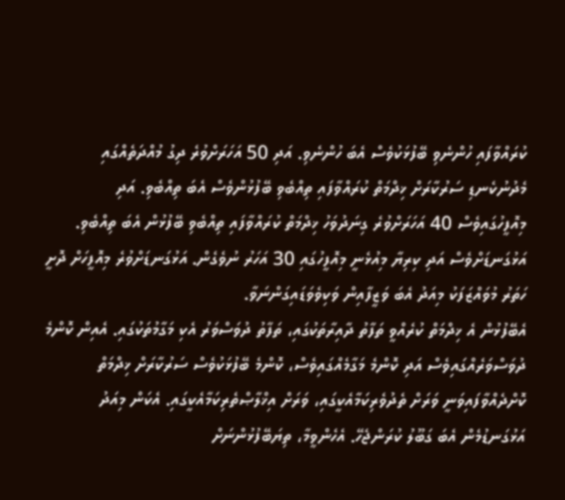ކުރައްވާފައި ހުންނެވި ބޭފުޅަކުވެސް އެބަ ހުންނެވި. އަދި 50 އަހަރަށްވުރެ ދިގު މުއްދަތެއްގައި މެދުނުކެނޑި ސަރުކާރަށް ޚިދްމަތް ކުރައްވާފައި ތިއްބެވި ބޭފުޅުންވެސް އެބަ ތިއްބެވި. އަދި މިއޮފީހުގައިވެސް 40 އަހަރަށްވުރެ ގިނަދުވަހު ޚިދްމަތް ކުރައްވާފައި ތިއްބެވި ބޭފުޅުން އެބަ ތިއްބެވި. އަޅުގަނޑަށްވެސް އަދި ކިރިޔާ މިއުޅެނީ މިއޮފީހުގައި 30 އަހަރު ނުވެގެން. އަޅުގަނޑަށްވުރެ މިއޮފީހަށް ދޮށީ ހަތަރު މުވައްޒަފަކު މިއަދު އެބަ ވަޒީފާއިން ވަކިވެވަޑައިގަންނަވާ.
އެބޭފުޅުން އެ ޚިދްމަތް ކުރެއްވީ ތަފާތު ދާއިރާތަކުގައި، ތަފާތު ދުވަސްވަރު އެކި މަގާމުތަކުގައި. އެއިން ކޮންމެ ދުވަސްވަރެއްގައިވެސް އަދި ކޮންމެ މަގާމެއްގައިވެސް، ކޮންމެ ބޭފުޅަކުވެސް ސަރުކާރަށް ޚިދްމަތް ކޮށްދެއްވާފައިވަނީ ވަރަށް ތެދުވެރިކަމާއެކީގައި، ވަރަށް އިޚްލާޞްތެރިކަމާއެކީގައި. އެކަން މިއަދު އަޅުގަނޑުމެން އެބަ ގަބޫލު ކުރަންޖެހޭ. އެހެންވީމާ، ތިޔަބޭފުޅުންނަށް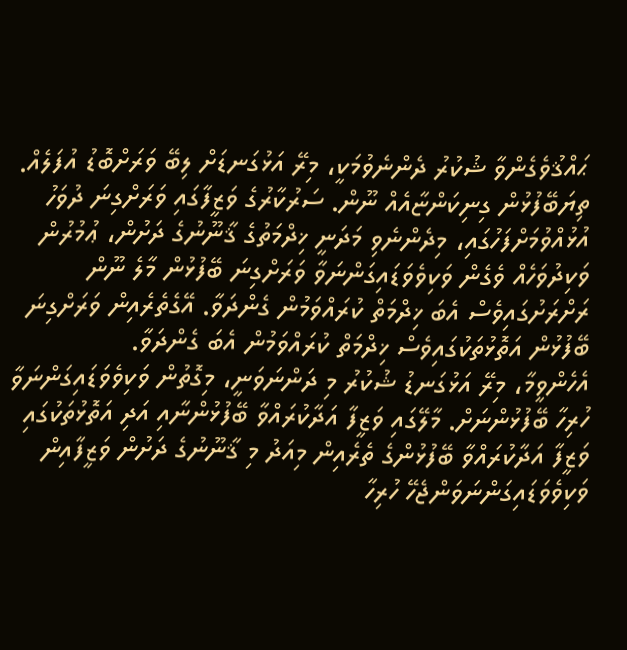ޙައްޤުވެގެންވާ ޝުކުރު ދެންނެވުމަކީ، މިރޭ އަޅުގަނޑަށް ލިބޭ ވަރަށްބޮޑު އުފަލެއް.
ތިޔަބޭފުޅުން ގިނިކަންޏާއެއް ނޫން. ސަރުކާރުގެ ވަޒީފާގައި ވަރަށްގިނަ ދުވަހު އުޅުއްވުމަށްފަހުގައި، މިދެންނެވި މަދަނީ ޚިދްމަތުގެ ޤާނޫނުގެ ދަށުން، ޢުމުރުން ވަކިދުވަހެއް ވެގެން ވަކިވެވަޑައިގަންނަވާ ވަރަށްގިނަ ބޭފުޅުން މާލެ ނޫން ރަށްރަށުގައިވެސް އެބަ ޚިދްމަތް ކުރައްވަމުން ގެންދަވާ. އޭގެތެރެއިން ވަރަށްގިނަ ބޭފުޅުން އަތޮޅުތަކުގައިވެސް ޚިދްމަތް ކުރައްވަމުން އެބަ ގެންދަވާ.
އެހެންވީމާ، މިރޭ އަޅުގަނޑު ޝުކުރު މި ދަންނަވަނީ، މިގޮތުން ވަކިވެވަޑައިގަންނަވާ ހުރިހާ ބޭފުޅުންނަށް. މާލޭގައި ވަޒީފާ އަދާކުރައްވާ ބޭފުޅުންނާއި އަދި އަތޮޅުތަކުގައި ވަޒީފާ އަދާކުރައްވާ ބޭފުޅުންގެ ތެރެއިން މިއަދު މި ޤާނޫނުގެ ދަށުން ވަޒީފާއިން ވަކިވެވަޑައިގަންނަވަންޖެހޭ ހުރިހާ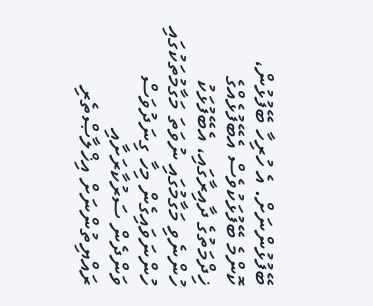ބޭފުޅުންނަށް. އެ ހުރިހާ ބޭފުޅުން، ކޮންމެ ބޭފުޅަކުވެސް އެބޭފުޅެއްގެ ޚިދްމަތުގެ ދާއިރާގައި، އެބޭފުޅަކު ހުންނެވި މަގާމުގައި ނުވަތަ މަގާމުތަކުގައި ހުންނަވައިގެން މިހާ ގިނަދުވަސް ވަންދެން ސަރުކާރަށާއި ރައްޔިތުންނަށް އިޚްލާޞްތެރި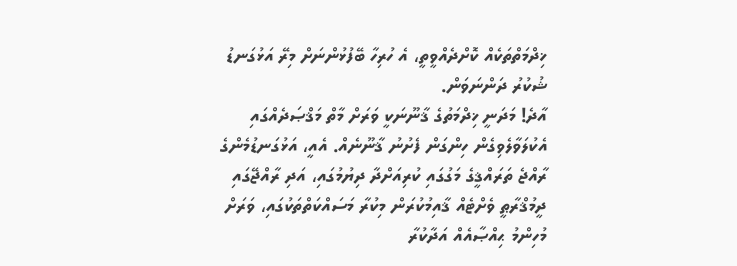ޚިދްމަތްތަކެއް ކޮށްދެއްވީތީ، އެ ހުރިހާ ބޭފުޅުންނަށް މިރޭ އަޅުގަނޑު ޝުކުރު ދަންނަވަން.
އާދެ! މަދަނީ ޚިދްމަތުގެ ޤާނޫނަކީ ވަރަށް މާތް މަޤްޞަދެއްގައި އެކުލަވާލެވިގެން ހިންގަން ފެށުނު ޤާނޫނެއް. އެއީ، އަޅުގަނޑުމެންގެ ރާއްޖެ ތަރައްޤީގެ މަގުގައި ކުރިއަށްދާ ދިޔުމުގައި، އަދި ރާއްޖޭގައި ދީމުޤްރާޠީ ވެށްޓެއް ޤާއިމުކުރަން މިކުރާ މަސައްކަތްތަކުގައި، ވަރަށް މުހިންމު ޙިއްޞާއެއް އަދާކުރާ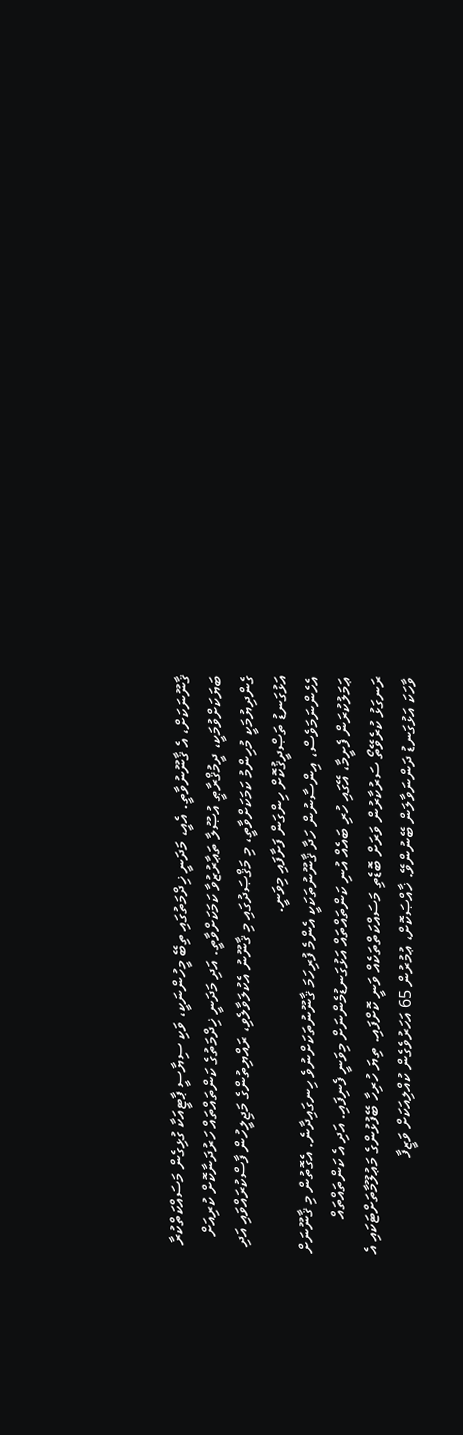ޤާނޫނަކަށް، އެ ޤާނޫނުވާތީ. އެއީ، މަދަނީ ޚިދްމަތުގައި ތިބޭ މީހުންނަކީ، ވަކި ސިޔާސީ ޕާޓީއަކާ ގުޅިގެން މަސައްކަތްކުރާ ބަޔަކަށްވުމަކީ، ދީމުޤްރާޠީ އުޞޫލާ ތަޢާރުޒުވާ ކަމަކަށްވާތީ. އަދި މަދަނީ ޚިދްމަތުގެ ކަންތައްތައް ހަރުދަނާކޮށް ކުރިއަށް ގެންދިޔުމަކީ މުހިންމު ކަމަކަށްވާތީ، މި މަޤްޞަދުގައި މި ޤާނޫނު އެކުލަވާލެވި، ރައްޔިތުންގެ މަޖިލީހުން ފާސްކުރައްވައި އަދި އަޅުގަނޑު ތަޞްދީޤުކޮށް ހިންގަން ފަށާފައި މިވަނީ.
އެހެންނަމަވެސް، އިންސާނުން ހަދާ ޤާނޫނުތަކަކީ އެންމެ ފުރިހަމަ ޤާނޫނުތަކަށްނުވެ ހިނގައިދާނެ. އެގޮތުން މި ޤާނޫނަށް ޢަމަލުކުރަން ފެށީމާ، އޭގައި ހުރި ބައެއް އުނި ކަންތައްތައް އަޅުގަނޑުމެންނަށް މިވަނީ ފެނިފައި. އަދި އެ ކަންތައްތައް ރަނގަޅު ކުރެވޭތޯ ސަރުކާރުން ވަރަށް ބޮޑެތި މަސައްކަތްތަކެއް ވަނީ ކޮށްފައި. ތިޔަ ހުރިހާ ބޭފުޅުންގެ މަޢުލޫމާތަށްޓަކައި އެ ވާހަކަ އަޅުގަނޑު ދަންނަވާލަން ބޭނުންވޭ. ޚާއްޞަކޮށް، ޢުމުރުން 65 އަހަރުވެގެން ކުއްލިއަކަށް ވަޒީފާ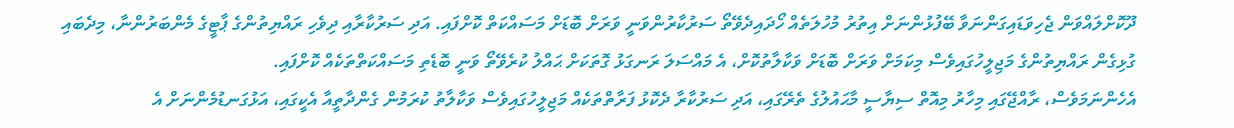ދޫކޮށްލައްވަން ޖެހިވަޑައިގަންނަވާ ބޭފުޅުންނަށް އިތުރު މުހުލަތެއް ހޯދައިދެވޭތޯ ސަރުކާރުންވަނީ ވަރަށް ބޮޑަށް މަސައްކަތް ކޮށްފައި. އަދި ސަރުކާރާއި ދިވެހި ރައްޔިތުންގެ ޕާޓީގެ މެންބަރުންނާ، މިދެބައި ގުޅިގެން ރައްޔިތުންގެ މަޖިލީހުގައިވެސް މިކަމަށް ވަރަށް ބޮޑަށް ވަކާލާތުކޮށް، އެ މައްސަލަ ރަނގަޅު ގޮތަކަށް ޙައްލު ކުރެވޭތޯ ވަނީ ބޮޑެތި މަސައްކަތްތަކެއް ކޮށްފައި.
އެހެންނަމަވެސް، ރާއްޖޭގައި މިހާރު މިއޮތް ސިޔާސީ މާޙައުލުގެ ތެރޭގައި، އަދި ސަރުކާރާ ދެކޮޅު ފަރާތްތަކެއް މަޖިލީހުގައިވެސް ވަކާލާތު ކުރަމުން ގެންދާތީއާ އެކީގައި، އަޅުގަނޑުމެންނަށް އެ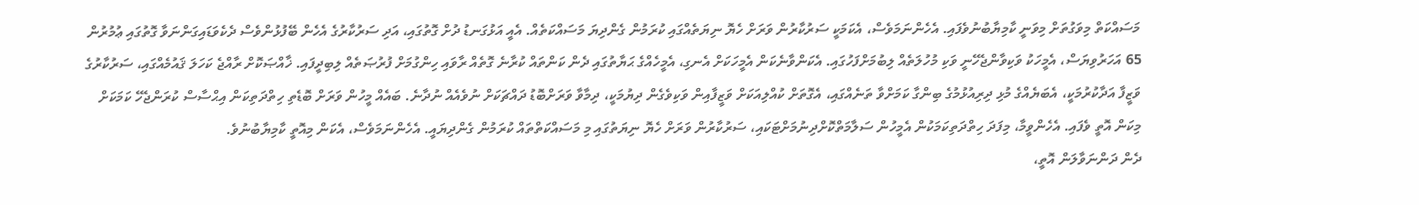މަސައްކަތް މިވަގުތަށް މިވަނީ ކާމިޔާބުނުވެފައި. އެހެންނަމަވެސް، އެކަމަކީ ސަރުކާރުން ވަރަށް ހެޔޮ ނިޔަތެއްގައި ކުރަމުން ގެންދިޔަ މަސައްކަތެއް. އެއީ އަޅުގަނޑު ދުށް ގޮތުގައި، އަދި ސަރުކާރުގެ އެހެން ބޭފުޅުންވެސް ދެކެވަޑައިގަންނަވާ ގޮތުގައި ޢުމުރުން 65 އަހަރުވިޔަސް، އެމީހަކު ވަކިވާންޖެހޭނީ ވަކި މުހުލަތެއް ލިބުމަށްފަހުގައި. އެކަންވާނެކަން އެމީހަކަށް އެނގި، އެމީހެއްގެ ޙަޔާތުގައި ދެން ކަންތައް ކުރާނެ ގޮތެއް ރާވައި ހިންގުމަށް ފުރުޞަތެއް ލިބިދީފައި. ޚާއްޞަކޮށް ރާއްޖެ ކަހަލަ ޤައުމެއްގައި، ސަރުކާރުގެ ވަޒީފާ އަދާކުރުމަކީ، އެބަޔެއްގެ މުޅި ދިރިއުޅުމުގެ ބިންގާ ކަމަށްވާ ތަނެއްގައި، އެގޮތަށް ކުއްލިއަކަށް ވަޒީފާއިން ވަކިވެގެން ދިޔުމަކީ، ދިމާވާ ވަރަށްބޮޑު ދައްޗަކަށް ނުވެއެއް ނުދާނެ. ބައެއް މީހުން ވަރަށް ބޮޑެތި ހިތްދަތިކަން އިޙްސާސް ކުރަންޖެހޭ ކަމަކަށް މިކަން އޮތީ ވެފައި. އެހެންވީމާ، މިފަދަ ހިތްދަތިކަމަކުން އެމީހުން ސަލާމަތްކޮށްދިނުމަށްޓަކައި، ސަރުކާރުން ވަރަށް ހެޔޮ ނިޔަތުގައި މި މަސައްކަތްތައް ކުރަމުން ގެންދިޔައީ. އެހެންނަމަވެސް، އެކަން މިއޮތީ ކާމިޔާބުނުވެ.
ދެން ދަންނަވާލަން އޮތީ،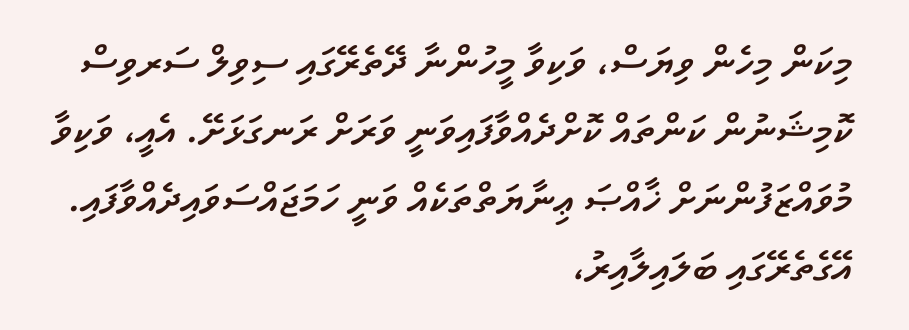މިކަން މިހެން ވިޔަސް، ވަކިވާ މީހުންނާ ދޭތެރޭގައި ސިވިލް ސަރވިސް ކޮމިޝަނުން ކަންތައް ކޮށްދެއްވާފައިވަނީ ވަރަށް ރަނގަޅަށޭ. އެއީ، ވަކިވާ މުވައްޒަފުންނަށް ޚާއްޞަ ޢިނާޔަތްތަކެއް ވަނީ ހަމަޖައްސަވައިދެއްވާފައި. އޭގެތެރޭގައި ބަލައިލާއިރު،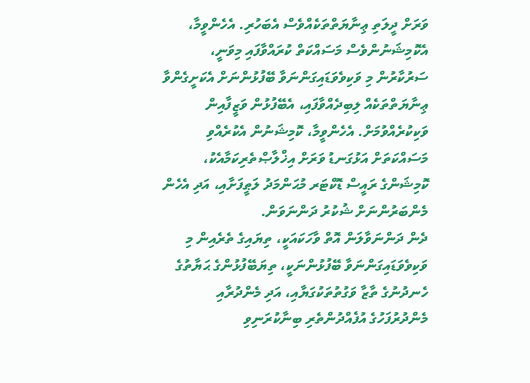ވަރަށް ދީލަތި ޢިނާޔަތްތަކެއްވެސް އެބަހުރި. އެހެންވީމާ، އެކޮމިޝަނުންވެސް މަސައްކަތް ކުރައްވާފައި މިވަނީ، ސަރުކާރުން މި ވަކިވެވަޑައިގަންނަވާ ބޭފުޅުންނަށް އެކަށީގެންވާ ޢިނާޔަތްތަކެއް ލިބިދެއްވާފައި، އެބޭފުޅުން ވަޒީފާއިން ވަކިކުރެއްވުމަށް. އެހެންވީމާ، ކޮމިޝަނުން އެކުރެއްވި މަސައްކަތަށް އަޅުގަނޑު ވަރަށް އިޚްލާޞްތެރިކަމާއެކު، ކޮމިޝަންގެ ރައީސް ޑޮކްޓަރ މުޙަންމަދު ލަޠީފަށާއި، އަދި އެހެން މެންބަރުންނަށް ޝުކުރު ދަންނަވަން.
ދެން ދަންނަވާލަން އޮތް ވާހަކައަކީ، ތިޔައިގެ ތެރެއިން މި ވަކިވެވަޑައިގަންނަވާ ބޭފުޅުންނަކީ، ތިޔަބޭފުޅުންގެ ޙަޔާތުގެ ހެނދުނުގެ ތާޒާ ވަގުތުތަކުގަޔާއި، އަދި މެންދުރާއި މެންދުރުފަހުގެ އުފެއްދުންތެރި ބިނާކުރަނިވި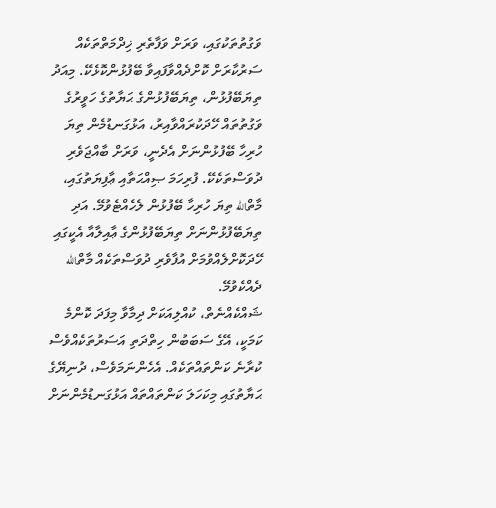ވަގުތުތަކުގައި، ވަރަށް ވަފާތެރި ޚިދްމަތްތަކެއް ސަރުކާރަށް ކޮށްދެއްވާފައިވާ ބޭފުޅުންކޮޅެކޭ. މިއަދު ތިޔަބޭފުޅުން، ތިޔަބޭފުޅުންގެ ޙަޔާތުގެ ހަވީރުގެ ވަގުތުތައް ހޭދަކުރައްވާއިރު، އަޅުގަނޑުމެން ތިޔަ ހުރިހާ ބޭފުޅުންނަށް އެދެނީ، ވަރަށް ބާއްޖަވެރި ދުވަސްތަކެކޭ. ފުރިހަމަ ޞިއްޙަތާއި ޢާފިޔަތުގައި، މާތްالله ތިޔަ ހުރިހާ ބޭފުޅުން ލެހެއްޓެވުމޭ. އަދި ތިޔަބޭފުޅުންނަށް ތިޔަބޭފުޅުންގެ ޢާއިލާއާ އެކީގައި ހޭދަކޮށްލެއްވުމަށް އުފާވެރި ދުވަސްތަކެއް މާތްالله ދެއްކެވުމޭ.
ޝައްކެއްނެތް، ކުއްލިއަކަށް ދިމާވާ މިފަދަ ކޮންމެ ކަމަކީ، އޭގެ ސަބަބުން ހިތްދަތި އަސަރުތަކެއްވެސް ކުރާނެ ކަންތައްތަކެއް. އެހެންނަމަވެސް، ދުނިޔޭގެ ޙަޔާތުގައި މިކަހަލަ ކަންތައްތައް އަޅުގަނޑުމެންނަށް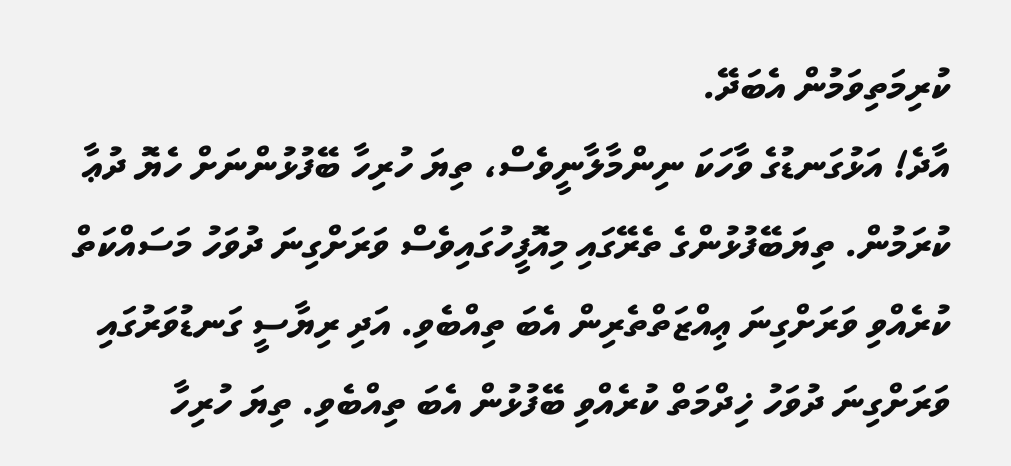ކުރިމަތިވަމުން އެބަދޭ.
އާދެ! އަޅުގަނޑުގެ ވާހަކަ ނިންމާލާނީވެސް، ތިޔަ ހުރިހާ ބޭފުޅުންނަށް ހެޔޮ ދުޢާ ކުރަމުން. ތިޔަބޭފުޅުންގެ ތެރޭގައި މިއޮފީހުގައިވެސް ވަރަށްގިނަ ދުވަހު މަސައްކަތް ކުރެއްވި ވަރަށްގިނަ ޢިއްޒަތްތެރިން އެބަ ތިއްބެވި. އަދި ރިޔާސީ ގަނޑުވަރުގައި ވަރަށްގިނަ ދުވަހު ޚިދްމަތް ކުރެއްވި ބޭފުޅުން އެބަ ތިއްބެވި. ތިޔަ ހުރިހާ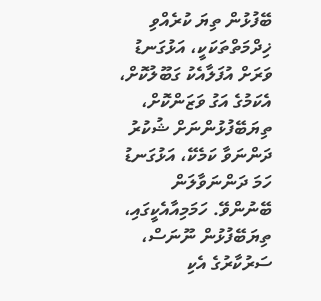ބޭފުޅުން ތިޔަ ކުރެއްވި ޚިދްމަތްތަކަކީ، އަޅުގަނޑު ވަރަށް އުފަލާއެކު ގަބޫލުކޮށް، އެކަމުގެ އަގު ވަޒަންކޮށް، ތިޔަބޭފުޅުންނަށް ޝުކުރު ދަންނަވާ ކަމެކޭ، އަޅުގަނޑު ހަމަ ދަންނަވާލަން ބޭނުންވޭ. ހަމަމިއާއެކީގައި، ތިޔަބޭފުޅުން ނޫނަސް، ސަރުކާރުގެ އެކި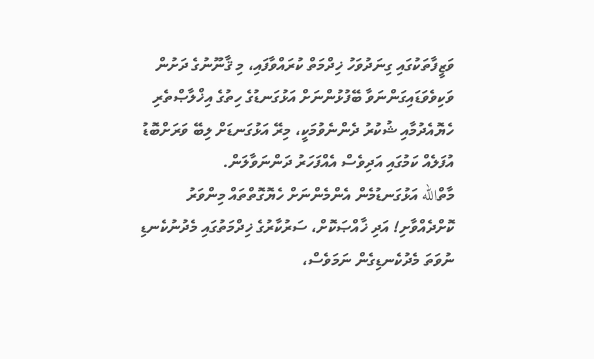ވަޒީފާތަކުގައި ގިނަދުވަހު ޚިދްމަތް ކުރައްވާފައި، މި ޤާނޫނުގެ ދަށުން ވަކިވެވަޑައިގަންނަވާ ބޭފުޅުންނަށް އަޅުގަނޑުގެ ހިތުގެ އިޚްލާޞްތެރި ހެޔޮއެދުމާއި ޝުކުރު ދެންނެވުމަކީ، މިރޭ އަޅުގަނޑަށް ލިބޭ ވަރަށްބޮޑު އުފަލެއް ކަމުގައި އަދިވެސް އެއްފަހަރު ދަންނަވާލަން.
މާތްالله އަޅުގަނޑުމެން އެންމެންނަށް ހެޔޮގޮތްތައް މިންވަރު ކޮށްދެއްވާށި! އަދި ޚާއްޞަކޮށް، ސަރުކާރުގެ ޚިދްމަތުގައި މެދުނުކެނޑި ނުވަތަ މެދުކެނޑިގެން ނަމަވެސް،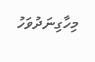މިހާގިނަދުވަހު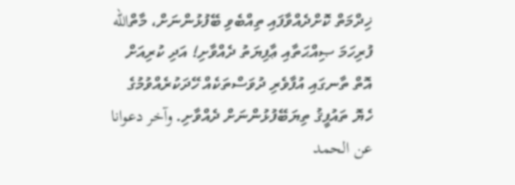ޚިދްމަތް ކޮށްދެއްވާފައި ތިއްބެވި ބޭފުޅުންނަށް، މާތްالله ފުރިހަމަ ޞިއްޙަތާއި ޢާފިޔަތު ދެއްވާށި! އަދި ކުރިއަށް އޮތް ތާނގައި އުފާވެރި ދުވަސްތަކެއް ހޭދަކުރެއްވުމުގެ ހެޔޮ ތައުފީޤު ތިޔަބޭފުޅުންނަށް ދެއްވާށި. وآخر دعوانا عن الحمد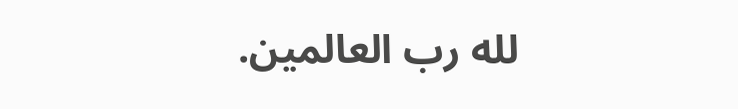لله رب العالمين.